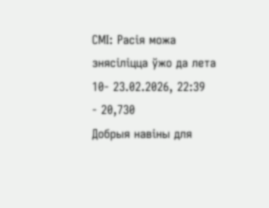СМІ: Расія можа знясіліцца ўжо да лета
10- 23.02.2026, 22:39
- 20,730
Добрыя навіны для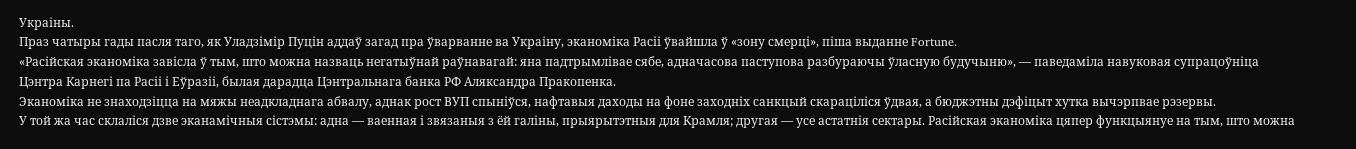Украіны.
Праз чатыры гады пасля таго, як Уладзімір Пуцін аддаў загад пра ўварванне ва Украіну, эканоміка Расіі ўвайшла ў «зону смерці», піша выданне Fortune.
«Расійская эканоміка завісла ў тым, што можна назваць негатыўнай раўнавагай: яна падтрымлівае сябе, адначасова паступова разбураючы ўласную будучыню», — паведаміла навуковая супрацоўніца Цэнтра Карнегі па Расіі і Еўразіі, былая дарадца Цэнтральнага банка РФ Аляксандра Пракопенка.
Эканоміка не знаходзіцца на мяжы неадкладнага абвалу, аднак рост ВУП спыніўся, нафтавыя даходы на фоне заходніх санкцый скараціліся ўдвая, а бюджэтны дэфіцыт хутка вычэрпвае рэзервы.
У той жа час склаліся дзве эканамічныя сістэмы: адна — ваенная і звязаныя з ёй галіны, прыярытэтныя для Крамля; другая — усе астатнія сектары. Расійская эканоміка цяпер функцыянуе на тым, што можна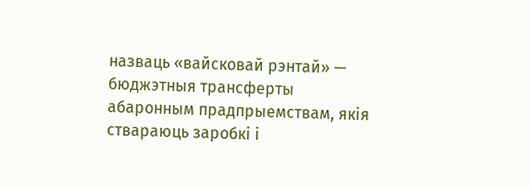назваць «вайсковай рэнтай» — бюджэтныя трансферты абаронным прадпрыемствам, якія ствараюць заробкі і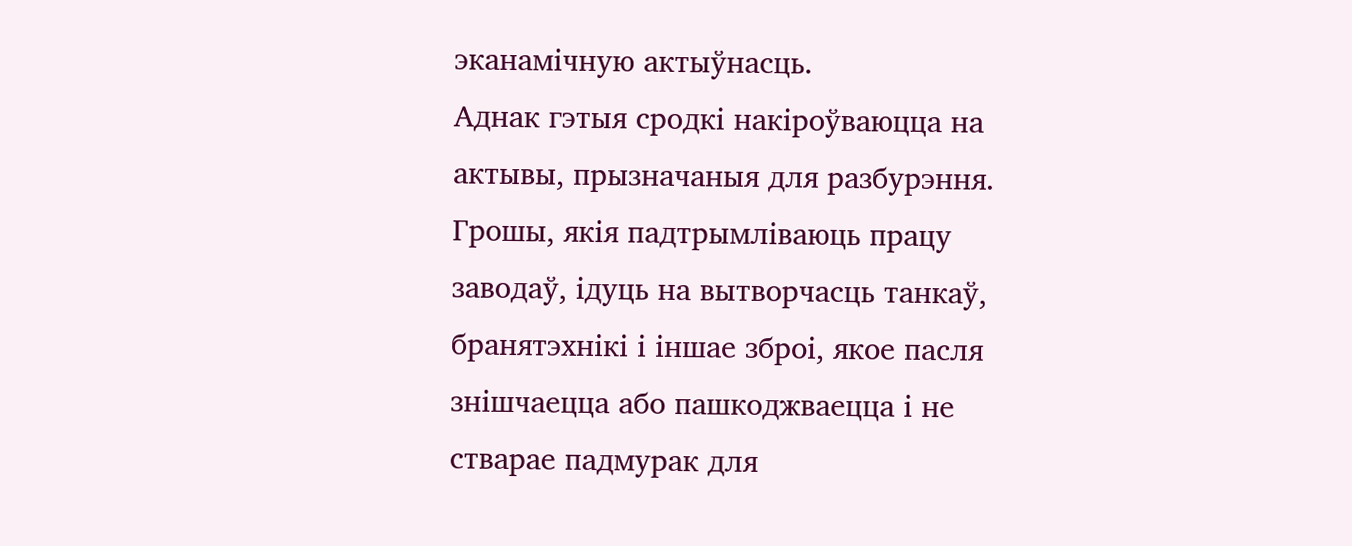эканамічную актыўнасць.
Аднак гэтыя сродкі накіроўваюцца на актывы, прызначаныя для разбурэння. Грошы, якія падтрымліваюць працу заводаў, ідуць на вытворчасць танкаў, бранятэхнікі і іншае зброі, якое пасля знішчаецца або пашкоджваецца і не стварае падмурак для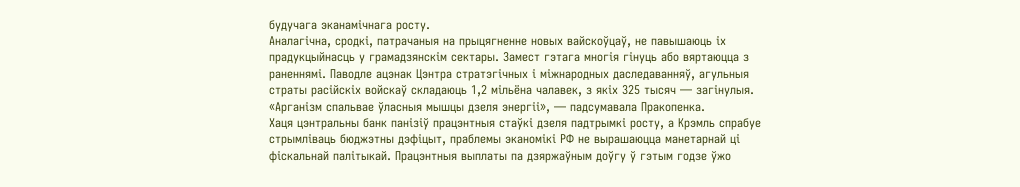будучага эканамічнага росту.
Аналагічна, сродкі, патрачаныя на прыцягненне новых вайскоўцаў, не павышаюць іх прадукцыйнасць у грамадзянскім сектары. Замест гэтага многія гінуць або вяртаюцца з раненнямі. Паводле ацэнак Цэнтра стратэгічных і міжнародных даследаванняў, агульныя страты расійскіх войскаў складаюць 1,2 мільёна чалавек, з якіх 325 тысяч — загінулыя.
«Арганізм спальвае ўласныя мышцы дзеля энергіі», — падсумавала Пракопенка.
Хаця цэнтральны банк панізіў працэнтныя стаўкі дзеля падтрымкі росту, а Крэмль спрабуе стрымліваць бюджэтны дэфіцыт, праблемы эканомікі РФ не вырашаюцца манетарнай ці фіскальнай палітыкай. Працэнтныя выплаты па дзяржаўным доўгу ў гэтым годзе ўжо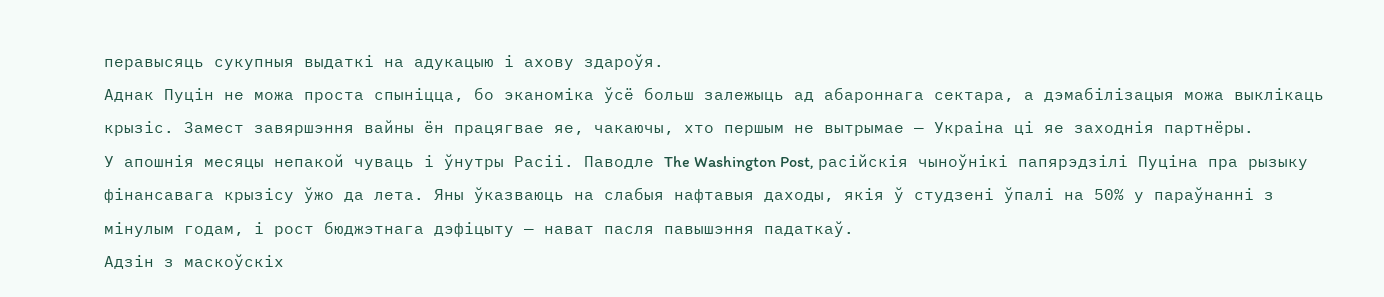перавысяць сукупныя выдаткі на адукацыю і ахову здароўя.
Аднак Пуцін не можа проста спыніцца, бо эканоміка ўсё больш залежыць ад абароннага сектара, а дэмабілізацыя можа выклікаць крызіс. Замест завяршэння вайны ён працягвае яе, чакаючы, хто першым не вытрымае — Украіна ці яе заходнія партнёры.
У апошнія месяцы непакой чуваць і ўнутры Расіі. Паводле The Washington Post, расійскія чыноўнікі папярэдзілі Пуціна пра рызыку фінансавага крызісу ўжо да лета. Яны ўказваюць на слабыя нафтавыя даходы, якія ў студзені ўпалі на 50% у параўнанні з мінулым годам, і рост бюджэтнага дэфіцыту — нават пасля павышэння падаткаў.
Адзін з маскоўскіх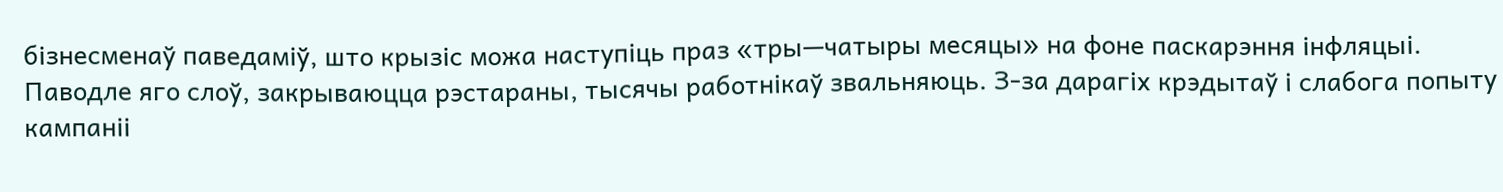бізнесменаў паведаміў, што крызіс можа наступіць праз «тры—чатыры месяцы» на фоне паскарэння інфляцыі. Паводле яго слоў, закрываюцца рэстараны, тысячы работнікаў звальняюць. З-за дарагіх крэдытаў і слабога попыту кампаніі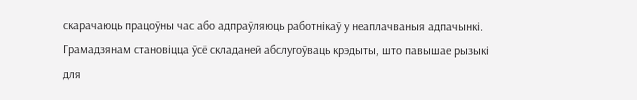скарачаюць працоўны час або адпраўляюць работнікаў у неаплачваныя адпачынкі. Грамадзянам становіцца ўсё складаней абслугоўваць крэдыты, што павышае рызыкі для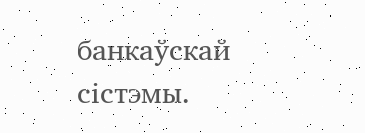банкаўскай сістэмы.